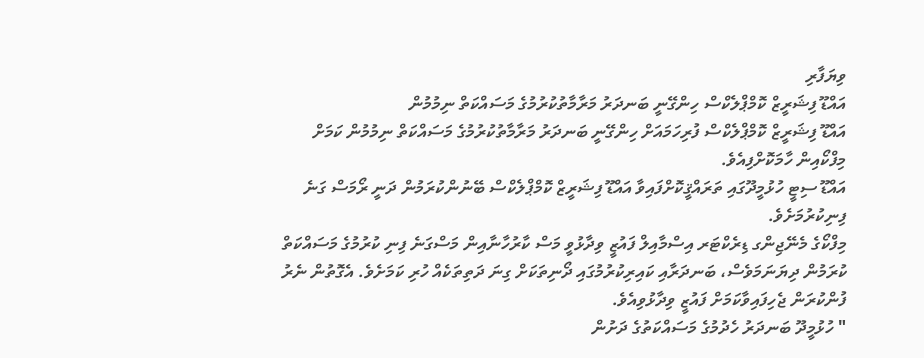ވިޔަފާރި
އައްޑޫ ފިޝަރީޒް ކޮމްޕްލެކްސް ހިންގޭނީ ބަނދަރު މަރާމާތުކުރުމުގެ މަސައްކަތް ނިމުމުން
އައްޑޫ ފިޝަރީޒް ކޮމްޕްލެކްސް ފުރިހަމައަށް ހިންގޭނީ ބަނދަރު މަރާމާތުކުރުމުގެ މަސައްކަތް ނިމުމުން ކަމަށް މިފްކޯއިން ހާމަކޮށްފިއެވެ.
އައްޑޫ ސިޓީ ހުޅުމީދޫގައި ތަރައްޤީކޮށްފައިވާ އައްޑޫ ފިޝަރީޒް ކޮމްޕްލެކްސް ބޭނުންކުރަމުން ދަނީ ރޯމަސް ގަނެ ފިނިކުރުމަށެވެ.
މިފްކޯގެ މެނޭޖިންގ ޑިރެކްޓަރ އިސްމާއިލް ފައުޒީ ވިދާޅުވީ މަސް ކާރުހާނާއިން މަސްގަނެ ފިނި ކުރުމުގެ މަސައްކަތް ކުރަމުން ދިޔަނަމަވެސް، ބަނދަރާއި ކައިރިކުރުމުގައި ދޯނިތަކަށް ގިނަ ދަތިތަކެއް ހުރި ކަމަށެވެ. އެގޮތުން ނެރު ފުންކުރަން ޖެހިފައިވާކަމަށް ފައުޒީ ވިދާޅުވިއެވެ.
" ހުޅުމީދޫ ބަނދަރު ހެދުމުގެ މަސައްކަތުގެ ދަށުން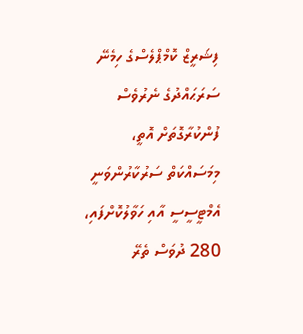ފިޝަރީޒް ކޮމްޕްލެސްގެ ހިމެނޭ ސަރަޙައްދުގެ ނެރުވެސް ފުންކުރާގޮތަށް އޮތީ، މިމަސައްކަތް ސަރުކާރުންވަނީ އެމްޓީސީސީ އާއި ހަވާލުކޮށްފައި، 280 ދުވަސް ތެރޭ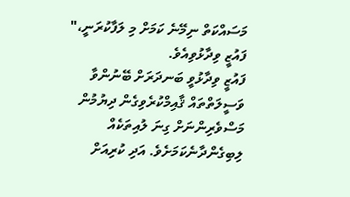މަސައްކަތް ނިމޭނެ ކަމަށް މި ލަފާކުރަނީ،" ފައުޒީ ވިދާޅުވިއެވެ.
ފައުޒީ ވިދާޅުވީ ބަނދަރަށް ބޭނުންވާ ވަސީލަތްތައް ޤާއިމްކުރެވިގެން ދިޔުމުން މަސްވެރިންނަށް ގިނަ ލުއިތަކެއް ލިބިގެންދާނެކަމަށެވެ. އަދި ކުރިއަށް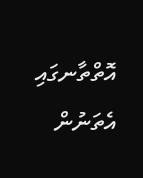އޮތްތާނގައި އެތަނުން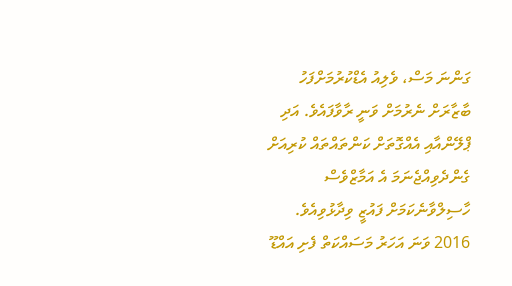ގަންނަ މަސް، ވެލިއު އެޑްކުރުމަށްފަހު ބާޒާރަށް ނެރުމަށް ވަނީ ރާވާފައެވެ. އަދި ޕްލޭންއާއި އެއްގޮތަށް ކަންތައްތައް ކުރިއަށް ގެންދެވިއްޖެނަމަ އެ އަމާޒްވެސް ހާސިލްވާނެކަމަށް ފައުޒީ ވިދާޅުވިއެވެ.
2016 ވަނަ އަހަރު މަސައްކަތް ފެށި އައްޑޫ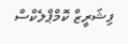ފިޝަރީޒް ކޮމްޕްލެކްސް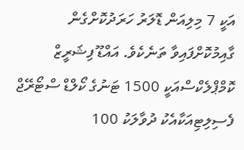އަކީ 7 މިލިއަން ޑޮލަރު ހަރަދުކޮށްގެން ގާއިމުކޮށްފައިވާ ތަނެކެވެ. އައްޑޫ ފިޝަރީޒް ކޮމްޕްލެކްސްއަކީ 1500 ޓަނުގެ ކޯލްޑް ސްޓޯރޭޖް ފެސިލިޓިއަކާއެކު ދުވާލަކު 100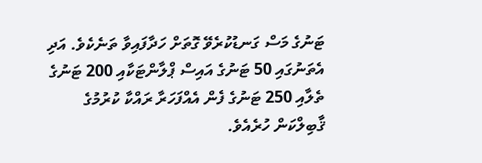ޓަނުގެ މަސް ގަނޑުކުރެވޭ ގޮތަށް ހަދާފައިވާ ތަނެކެވެ. އަދި އެތަނުގައި 50 ޓަނުގެ އައިސް ޕްލާންޓަކާއި 200 ޓަނުގެ ތެލާއި 250 ޓަނުގެ ފެން އެއްފަހަރާ ރައްކާ ކުރުމުގެ ޤާބިލްކަން ހުރެއެވެ.